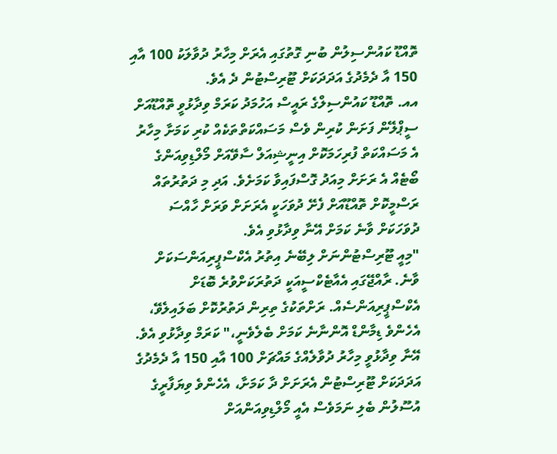ތޮއްޑޫ ކައުންސިލުން ބުނި ގޮތުގައި އެރަށް މިހާރު ދުވާލަކު 100 އާއި 150 އާ ދެމެދުގެ އަދަދަކަށް ޓޫރިސްޓުން ދެ އެވެ.
އއ. ތޮއްޑޫ ކައުންސިލްގެ ރައީސް އަހުމަދު ކަރަމް ވިދާޅުވީ ތޮއްޑޫއަށް ސީޕްލޭން ފަށަން ކުރިން ވެސް މަސައްކަތްތަކެއް ކުރި ކަމަށާ މިހާރު އެ މަސައްކަތް ފުރިހަމަކޮށް އިނީޝިއަލް ސާވޭއަށް މޯލްޑިވިއަންގެ ބޯޓެއް އެ ރަށަށް މިއަދު ގޮސްފައިވާ ކަމަށެވެ. އަދި މި ދަތުރުތައް ރަސްމީކޮށް ތޮއްޑޫއަށް ފެށޭ ދުވަހަކީ އެރަށަށް ވަރަށް ހާއްސަ ދުވަހަކަށް ވާނެ ކަމަށް އޭނާ ވިދާޅުވި އެވެ.
"މިއީ ޓޫރިސްޓުންނަށް ލިބޭނެ އިތުރު އެކްސްޕީރިއަންސަކަށް ވާނެ. ރާއްޖޭގައި އެއާޓެކްސީއަކީ ދަތުރަކަށްވުރެ ބޮޑަށް އެކްސްޕީރިއަންސެއް. ރަށްތަކުގެ ތިރިން ދަތުރުކޮށް ބަލައިލެވޭ، އެހެންވެ ޑިމާންޑް އޮންނާނެ ކަމަށް ބެލެވެނީ،" ކަރަމް ވިދާޅުވި އެވެ.
އޭނާ ވިދާޅުވީ މިހާރު ދުވާލެއްގެ މައްޗަށް 100 އާއި 150 އާ ދެމެދުގެ އަދަދަކަށް ޓޫރިސްޓުން އެރަށަށް ދާ ކަމަށާ، އެހެންވެ ވިޔަފާރީގެ އުސޫލުން ބެލި ނަމަވެސް އެއީ މޯލްޑިވިއަންއަށް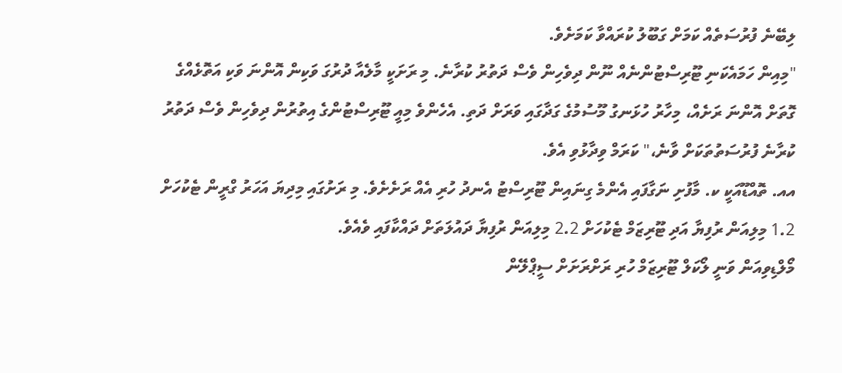ލިބޭނެ ފުރުސަތެއް ކަމަށް ގަބޫލު ކުރައްވާ ކަމަށެވެ.
"މިއިން ހަމައެކަނި ޓޫރިސްޓުންނެއް ނޫން ދިވެހިން ވެސް ދަތުރު ކުރާނެ. މި ރަށަކީ މާލެއާ ދުރުގަ ވަކިން އޮންނަ ވަކި އަތޮޅެއްގެ ގޮތަށް އޮންނަ ރަށެއް، މިހާރު ހުޅަނގު މޫސުމުގެ ގަދާގައި ވަރަށް ދަތި. އެހެންވެ މިއީ ޓޫރިސްޓުންގެ އިތުރުން ދިވެހިން ވެސް ދަތުރު ކުރާނެ ފުރުސަތުތަކަށް ވާނެ،" ކަރަމް ވިދާޅުވި އެވެ.
އއ. ތޮއްޑޫއަކީ ކ. މާފުށި ނަގާފައި އެންމެ ގިނައިން ޓޫރިސްޓު އެނދު ހުރި އެއް ރަށެށެވެ. މި ރަށުގައި މިދިޔަ އަހަރު ގްރީން ޓެކުހަށް 1.2 މިލިއަން ރުފިޔާ އަދި ޓޫރިޒަމް ޓެކުހަށް 2.2 މިލިއަން ރުފިޔާ ދައުލަތަށް ދައްކާފައި ވެއެވެ.
މޯލްޑިވިއަން ވަނީ ލޯކަލް ޓޫރިޒަމް ހުރި ރަށްރަށަށް ސީޕްލޭން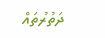ދަތުރުތައް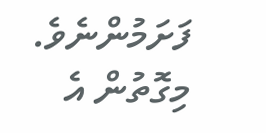ފަށަމުންނެވެ. މިގޮތުން އެ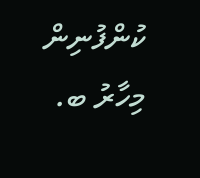ކުންފުނިން މިހާރު ބ.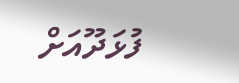ފުޅަދޫއަށް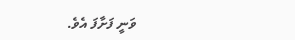ވަނީ ފަށާފަ އެވެ.